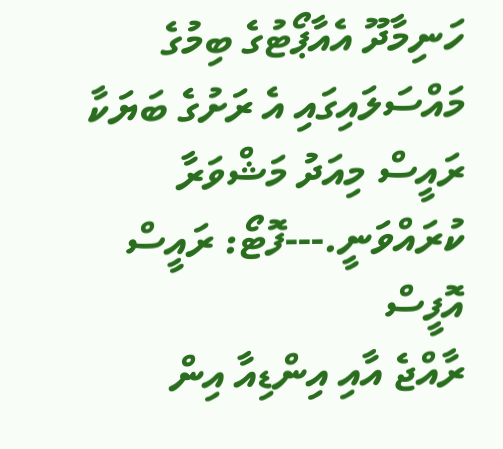ހަނިމާދޫ އެއާޕޯޓުގެ ބިމުގެ މައްސަލައިގައި އެ ރަށުގެ ބަޔަކާ ރައީސް މިއަދު މަޝްވަރާ ކުރައްވަނީ.---ފޮޓޯ: ރައީސް އޮފީސް
ރާއްޖެ އާއި އިންޑިއާ އިން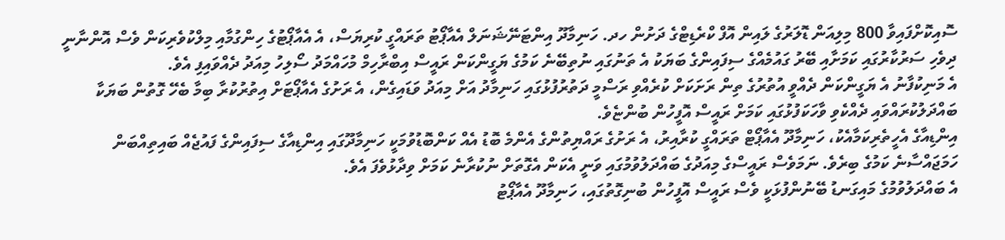ސޮއިކޮށްފައިވާ 800 މިލިއަން ޑޮލަރުގެ ލައިން އޮފް ކްރެޑިޓްގެ ދަށުން ހދ. ހަނިމާދޫ އިންޓަނޭޝަނަލް އެއާޕޯޓު ތަރައްގީ ކުރިޔަސް، އެ އެއާޕޯޓުގެ ހިންގުމާއި މިލްކުވެރިކަން ވެސް އޮންނާނީ ދިވެހި ސަރުކާރުގައި ކަމަށާއި ބޭރު ގައުމެއްގެ ސިފައިންގެ ބަޔަކު އެ ތަނުގައި ނުތިބޭނެ ކަމުގެ ޔަގީންކަން ރައީސް އިބްރާހިމް މުހައްމަދު ސޯލިހު މިއަދު ދެއްވައިފި އެވެ.
އެ މަނިކުފާނު އެ ޔަގީންކަން ދެއްވީ އުތުރުގެ ތިން ރަށަކަށް ކުރެއްވި ރަސްމީ ދަތުރުފުޅުގައި ހަނިމާދު އަށް މިއަދު ވަޑައިގެން، އެ ރަށުގެ އެއާޕޯޓަށް އިތުރުކުރާ ބިމާ ބެހޭ ގޮތުން ބަޔަކާ ބައްދަލުކުރައްވައި ދެއްކެވި ވާހަކަފުޅުގައި ކަމަށް ރައީސް އޮފީހުން ބުންޏެވެ.
އިންޑިއާގެ އެހީތެރިކަމާއެކު، ހަނިމާދޫ އެއާޕޯޓް ތަރައްގީ ކުރާއިރު، އެ ރަށުގެ ރައްޔިތުންގެ އެންމެ ބޮޑު އެއް ކަންބޮޑުވުމަކީ ހަނިމާދޫގައި އިންޑިއާގެ ސިފައިންގެ ފައުޖެއް ބައިތިއްބަން ހަމަޖައްސާނެ ކަމުގެ ބިރެވެ. ނަމަވެސް ރައީސްގެ މިއަދުގެ ބައްދަލުވުމުގައި ވަނީ އެކަން އެގޮތަށް ނުކުރާނެ ކަމަށް ވިދާޅުވެފަ އެވެ.
އެ ބައްދަލުވުމުގެ މައިގަނޑު ބޭނުންފުޅަކީ ވެސް ރައީސް އޮފީހުން ބުނިގޮތުގައި، ހަނިމާދޫ އެއާޕޯޓު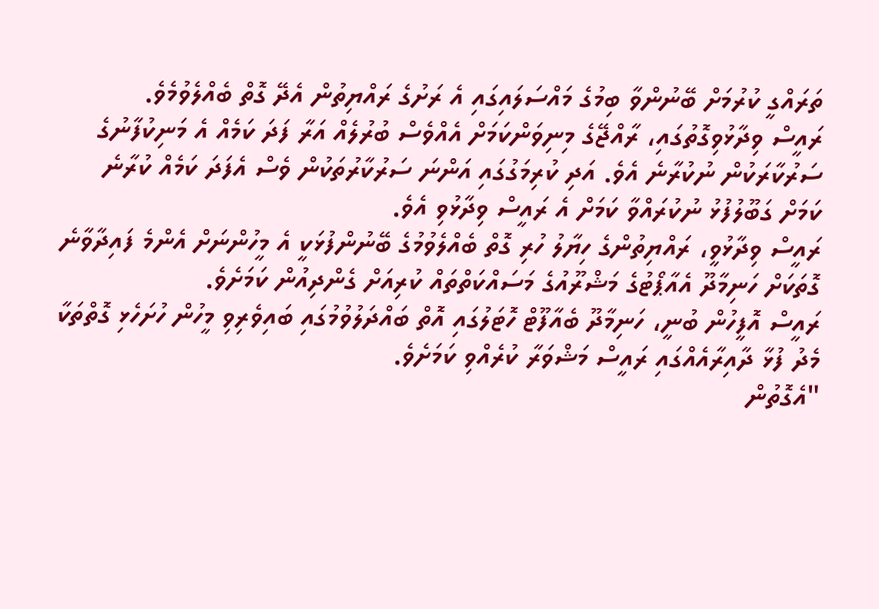ތަރައްގީ ކުރުމަށް ބޭނުންވާ ބިމުގެ މައްސަލައިގައި އެ ރަށުގެ ރައްޔިތުން އެދޭ ގޮތް ބެއްލެވުމެވެ.
ރައީސް ވިދާޅުވިގޮތުގައި، ރާއްޖޭގެ މިނިވަންކަމަށް އެއްވެސް ބުރުލެއް އަރާ ފަދަ ކަމެއް އެ މަނިކުފާނުގެ ސަރުކާރަކުން ނުކުރާނެ އެވެ. އަދި ކުރިމަގުގައި އަންނަ ސަރުކާރުތަކުން ވެސް އެފަދަ ކަމެއް ކުރާނެ ކަމަށް ގަބޫލުފުޅު ނުކުރައްވާ ކަމަށް އެ ރައީސް ވިދާޅުވި އެވެ.
ރައީސް ވިދާޅުވީ، ރައްޔިތުންގެ ހިޔާލު ހުރި ގޮތް ބެއްލެވުމުގެ ބޭނުންފުޅަކީ އެ މީހުންނަށް އެންމެ ފައިދާވާނެ ގޮތަކަށް ހަނިމާދޫ އެއާޕޯޓުގެ މަޝްރޫއުގެ މަސައްކަތްތައް ކުރިއަށް ގެންދިއުން ކަމަށެވެ.
ރައީސް އޮފީހުން ބުނީ، ހަނިމާދޫ ބެއާފޫޓް ހޮޓަލުގައި އޮތް ބައްދަލުވުމުގައި ބައިވެރިވި މީހުން ހުށަހެޅި ގޮތްތަކާ މެދު ފުޅާ ދާއިރާއެއްގައި ރައީސް މަޝްވަރާ ކުރެއްވި ކަމަށެވެ.
"އެގޮތުން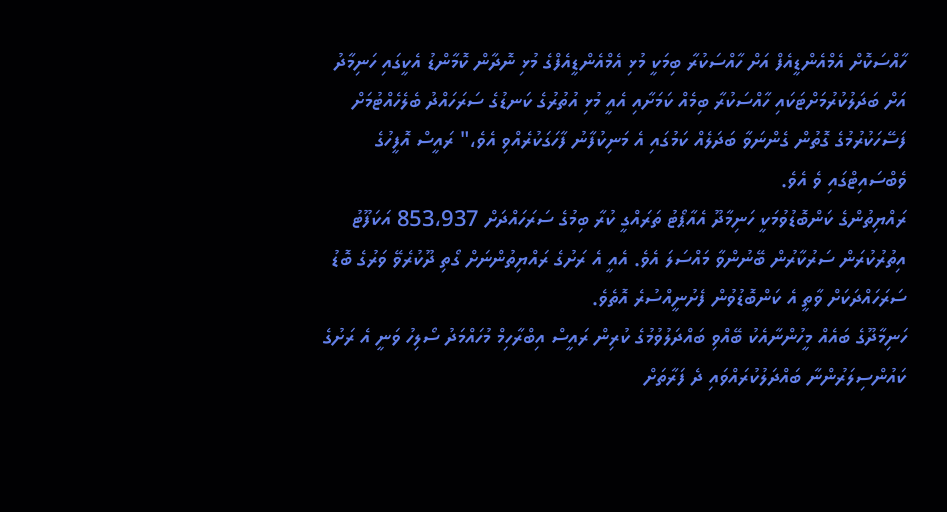ހާއްސަކޮށް އެމްއެންޑީއެފް އަށް ހާއްސަކުރާ ބިމަކީ މުޅި އެމްއެންޑީއެފްގެ މުޅި ނޮދާން ކޮމާންޑު އެކީގައި ހަނިމާދު އަށް ބަދަލުކުރުމަށްޓަކައި ހާއްސަކުރާ ބިމެއް ކަމަށާއި އެއީ މުޅި އުތުރުގެ ކަނޑުގެ ސަރަހައްދު ބެލެހެއްޓުމަށް ފަސޭހަކުރުމުގެ ގޮތުން ގެންނަވާ ބަދަލެއް ކަމުގައި އެ މަނިކުފާނު ފާހަގަކުރެއްވި އެވެ،" ރައީސް އޮފީހުގެ ވެބްސައިޓްގައި ވެ އެވެ.
ރައްޔިތުންގެ ކަންބޮޑުވުމަކީ ހަނިމާދޫ އެއާޕޯޓު ތަރައްގީ ކުރާ ބިމުގެ ސަރަހައްދަށް 853،937 އަކަފޫޓު އިތުރުކުރަން ސަރުކާރުން ބޭނުންވާ މައްސަލަ އެވެ. އެއީ އެ ރަށުގެ ރައްޔިތުންނަށް ގޯތި ދޫކުރެވޭ ވަރުގެ ބޮޑު ސަރަހައްދަކަށް ވާތީ އެ ކަންބޮޑުވުން ފެށުނީއްސުރެ އޮތެވެ.
ހަނިމާދޫގެ ބައެއް މީހުންނާއެކު ބޭއްވި ބައްދަލުވުމުގެ ކުރިން ރައީސް އިބްރާހިމް މުހައްމަދު ސޯލިހު ވަނީ އެ ރަށުގެ ކައުންސިލަރުންނާ ބައްދަލުކުރައްވައި ދެ ފަރާތަށް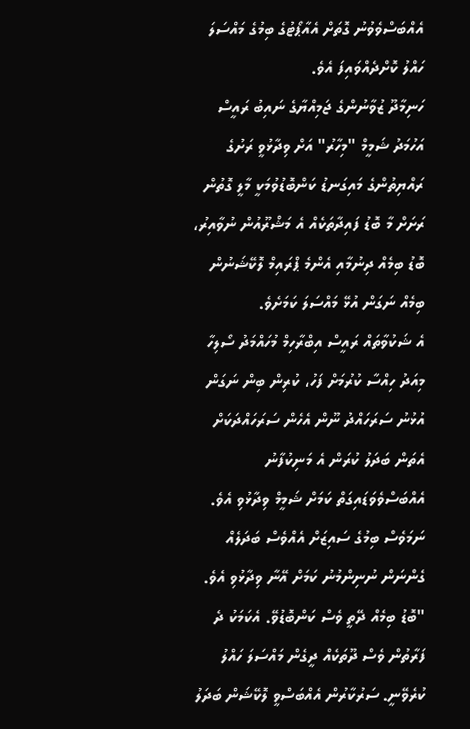އެއްބަސްވެވުނު ގޮތަށް އެއާޕޯޓުގެ ބިމުގެ މައްސަލަ ހައްލު ކޮށްދެއްވައިފަ އެވެ.
ހަނިމާދޫ ޒުވާނުންގެ ޖަމިއްޔާގެ ނައިބު ރައީސް އަހުމަދު ޝަމީމް "މިހާރު" އަށް ވިދާޅުވީ ރަށުގެ ރައްޔިތުންގެ މައިގަނޑު ކަންބޮޑުވުމަކީ މާލީ ގޮތުން ރަށަށް މާ ބޮޑު ފައިދާތަކެއް އެ މަޝްރޫއުން ނުވާއިރު، ބޮޑު ބިމެއް ދިނުމާއި އެންމެ ޕްރައިމް ލޮކޭޝަނުން ބިމެއް ނަގަން އުޅޭ މައްސަލަ ކަމަށެވެ.
އެ ޝަކުވާތައް ރައީސް އިބްރާހިމް މުހައްމަދު ސޯލިހާ މިއަދު ހިއްސާ ކުރުމަށް ފަހު، ކުރިން ބިން ނަގަން އުޅުނު ސަރަހައްދު ނޫން އެހެން ސަރަހައްދަކަށް އެތަން ބަދަލު ކުރަން އެ މަނިކުފާނު އެއްބަސްވެވަޑައިގަތް ކަމަށް ޝަމީމް ވިދާޅުވި އެވެ. ނަމަވެސް ބިމުގެ ސައިޒަށް އެއްވެސް ބަދަލެއް ގެންނަން ނުނިންމުނު ކަމަށް އޭނާ ވިދާޅުވި އެވެ.
"ބޮޑު ބިމެއް ދޭތީ ވެސް ކަންބޮޑުވޭ. އެކަމަކު ދެ ފަރާތުން ވެސް ދޫތަކެއް ދީގެން މައްސަލަ ހައްލު ކުރެވޭނީ. ސަރުކާރުން އެއްބަސްވީ ލޮކޭޝަން ބަދަލު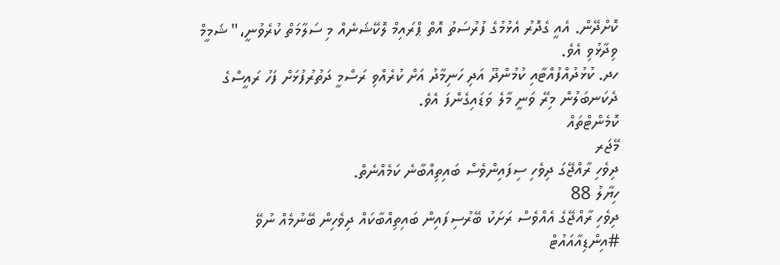ކޮށްދޭން. އެއީ ގެދޮރު އެޅުމުގެ ފުރުސަތު އޮތް ޕްރައިމް ލޮކޭޝަނެއް މި ސަލާމަތް ކުރެވުނީ،" ޝަމީމް ވިދާޅުވި އެވެ.
ހދ. ކުޅުދުއްފުއްޓާއި ކުމުންދޫ އަދި ހަނިމާދު އަށް ކުރެއްވި ރަސްމީ ދަތުރުފުޅަށް ފަހު ރައީސްގެ ދެކަނބަލުން މިރޭ ވަނީ މާލެ ވަޑައިގެންފަ އެވެ.
ކޮމެންޓްތައް
މޭޖަރ
ދިވެހި ރާއްޖޭގަ ދިވެހި ސިފައިންވެސް ބައިތިއްބާނެ ކަމެއްނެތް.
ހިޔާލު 88
ދިވެހި ރާއްޖޭގެ އެއްވެސް ރަށަކު ބޭރުސިފައިން ބައިތިއްބާކައް ދިވެހިން ބޭނުމެއް ނުވޭ #އިންޑިއާއައުޓް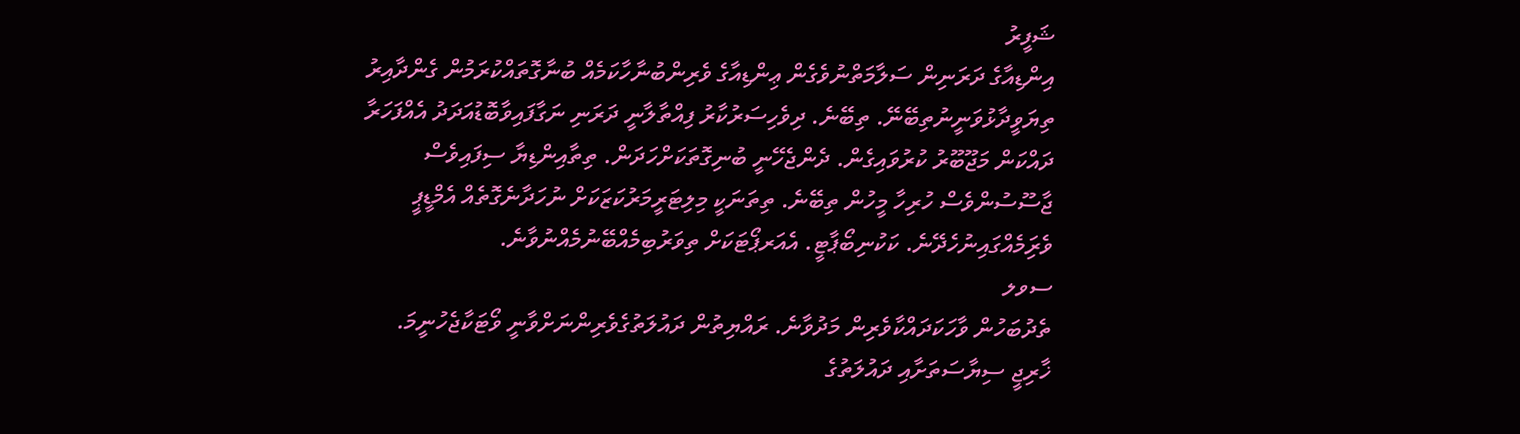ޝަފީރު
އިންޑިއާގެ ދަރަނިން ސަލާމަތްނުވެގެން ޢިންޑިއާގެ ވެރިންބުނާހާކަމެއް ބުނާގޮތައްކުރަމުން ގެންދާއިރު ތިޔަވީދާޅުވަނީނުތިބޭނޭ. ތިބޭނެ. ދިވެހިސަރުކާރު ފިއްތާލާނީ ދަރަނި ނަގާފައިވާބޮޑުއަދަދު އެއްފަހަރާ ދައްކަން މަޖޫބޫރު ކުރުވައިގެން. ދެންޖެހޭނީ ބުނިގޮތަކަށްހަދަން. ތިތާއިންޑިޔާ ސިފައިވެސް ޖާސޫސުންވެސް ހުރިހާ މީހުން ތިބޭނެ. ތިތަނަކީ މިލިޓަރީމަރުކަޒަކަށް ނުހަދާނެގޮތެއް އެމްޑީޕީ ވެރިަމެއްގައިނުހެދޭނެ. ކަކުނިބޯޕާޓީ. އެއަރޕޯޓަކަށް ތިވަރުބިމެއްބޭނުމެއްނުވާނެ.
ސވލ
ތެދުބަހުން ވާހަކަދައްކާވެރިން މަދުވާނެ. ރައްޔިތުން ދައުލަތުގެވެރިންނަށްވާނީ ވޯޓަކާޖެހުނީމަ. ޚާރިޖީ ސިޔާސަތަށާއި ދައުލަތުގެ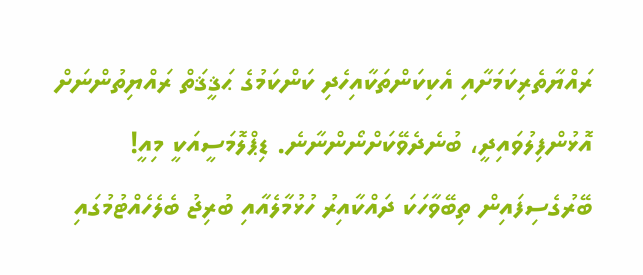ރައްޔާތެރިކަމަށާއި އެކިކަންތަކާއިހެދި ކަންކަމުގެ ޙަޤީޤަތް ރައްޔިތުންނަށް އޮޅުންފިލުވައިދީ، ބުނެދެވޭކަށްނޯންނާނެ. ޑިޕްލޮމަސީއަކީ މިއީ! ބޭރުގެސިފައިން ތިބޭވާހަކަ ދައްކާއިރު ހުޅުމާލެއާއި ބުރިޖު ބެލެހެއްޓުމުގައި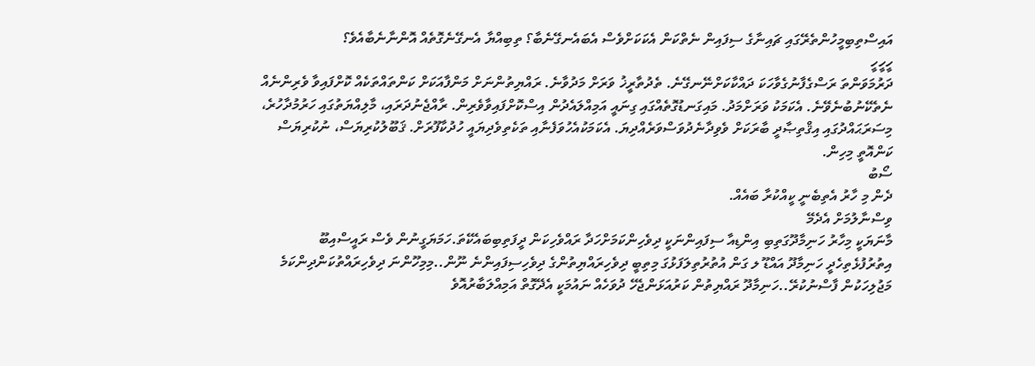އައިސްތިބިމީހުންތެރޭގައި ޗައިނާގެ ސިފައިން ނެތްކަން އެކަކަށްވެސް އެބައެނގޭނެބާ؟ ތިބިއްޔާ އެނގޭނެގޮތެއް އޮންނާނެބާއެވެ؟
ހީހީހީ
ދަރުމަވަންތަ ރަސްގެފާނުގެވާހަކަ ދައްކާކަށްނޭނގޭނެ. ތެދުތާރީޚު ވަރަށް މަދުވާނެ. ރައްޔިތުންނަށް މަންފާއަކަށް ކަންތައްތަކެއް ކޮށްފައިވާ ވެރިންނެއް ނެތެކޭނުބުނެވޭނެ. އެކަމަކު ވަރަށްމަދު. މައިގަނޑުގޮތެއްގައި ގިނައީ އަމިއްލައެދުން އިސްކޮށްފައިވާވެރިން. ރާއްޖެނުދަރައި، މާލިއްޔަތުގައި ހަރުމުދާހުރެ، މިސަރަޙައްދުގައި އިޤްތިޞާދީ ބާރަކަށް ވެވިދާނެދުވަސްވަރެއްދިޔަ. އެކަމަކުއެހުވަފެނާއި ތަކެތިވެދިޔައީ ހުދުކާފޫރަށް. ޤަބޫލުކުރިޔަސް، ނުކުރިޔަސް ކަންއޮތީ މިހިން.
ސޯބު
ދެން މި ހާރު އެތިބެނީ ކީއްކުރާ ބައެއް.
ވިސްނާލުމަށް އެދެމޭ
މާނަޔަކީ މިހާރު ހަނިމާދޫގަތިބި އިންޑިއާ ސިފައިންނަކީ ދިވެހިންކަމަށްހަދާ ރައްވެހިކަން ދީފަތިބިބައެކޭތަ.ހަމަޔަގީނުން ވެސް ރައީސްއިބޫ އިތުރުފުޅެތިހެދީ ހަނިމާދޫ އައްޑޫ ލ ގަން އުތުރުތިލަފަޅުގަ މިތިބީ ދިވެހިރައްޔިތުންގެ ދިވެހިސިފައިންނެ ނޫން..މިމިހޫންނަ ދިވެހިރައްތުކަންދިންކަމެ މަޖުލިހަކުން ފާސްނުކުރޭ..ހަނިމާދޫ ރައްޔިތުން ކަރުއަޅަންޖެހޭ ދުވަހެއް ނައުމަކީ އެދޭގޮތް އަމިއްލަބާރުއޮވެ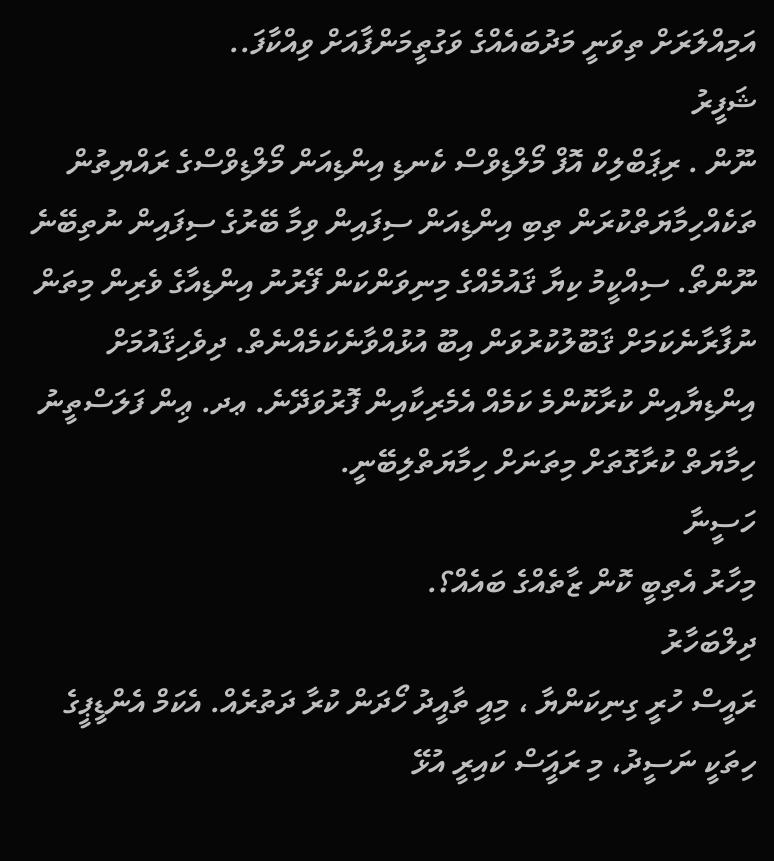އަމިއްލަރަށް ތިވަނީ މަދުބައެއްގެ ވަގުތީމަންފާއަށް ވިއްކާފަ..
ޝަފީރު
ނޫން . ރިޕަބްލިކް އޮފް މޯލްޑިވްސް ކެނޑި އިންޑިއަން މޯލްޑިވްސްގެ ރައްޔިތުން ތަކެއްހިމާޔަތްކުރަން ތިބި އިންޑިއަން ސިފައިން ވިމާ ބޭރުގެ ސިފައިން ނުތިބޭނެ ނޫންތޯ. ސިއްކީމު ކިޔާ ޤައުމެއްގެ މިނިވަންކަން ފޭރުނު އިންޑިއާގެ ވެރިން މިތަން ނުފާރާނެކަމަށް ޤަބޫލުކުރުވަން އިބޫ އުޅުއްވާނެކަމެއްނެތް. ދިވެހިޤައުމަށް އިންޑިޔާއިން ކުރާކޮންމެ ކަމެއް އެމެރިކާއިން ފޮރުވަދޭނެ. ޢދ. ޢިން ފަލަސްތީނު ހިމާޔަތް ކުރާގޮތަށް މިތަނަށް ހިމާޔަތްލިބޭނީ.
ހަސީނާ
މިހާރު އެތިބީ ކޮން ޒާތެއްގެ ބައެއް؟.
ދިލްބަހާރު
ރައީސް ހުރީ ގިނިކަންޔާ ، މިއީ ތާއީދު ހޯދަން ކުރާ ދަތުރެއް. އެކަމް އެންޑީޕީގެ ހިތަކީ ނަސީދު، މި ރައަީސް ކައިރީ އުޅޭ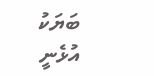ބަޔަކު އުޅެނީ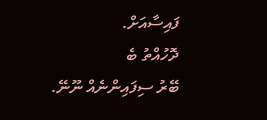ފައިސާއަށް.
ދޮހުއްތު ބެ
ބޭރު ސިފައިންނެއް ނޫނޭ.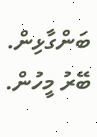ބަންގާޅިން. ބޭރު މީހުން.